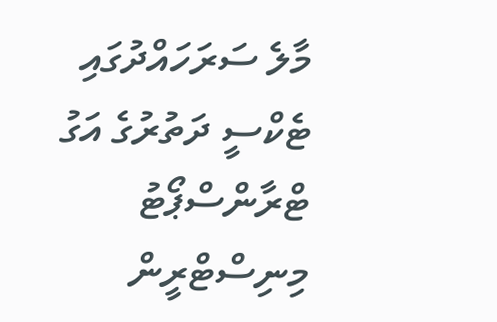މާލެ ސަރަހައްދުގައި ޓެކްސީ ދަތުރުގެ އަގު ޓްރާންސްޕޯޓު މިނިސްޓްރީން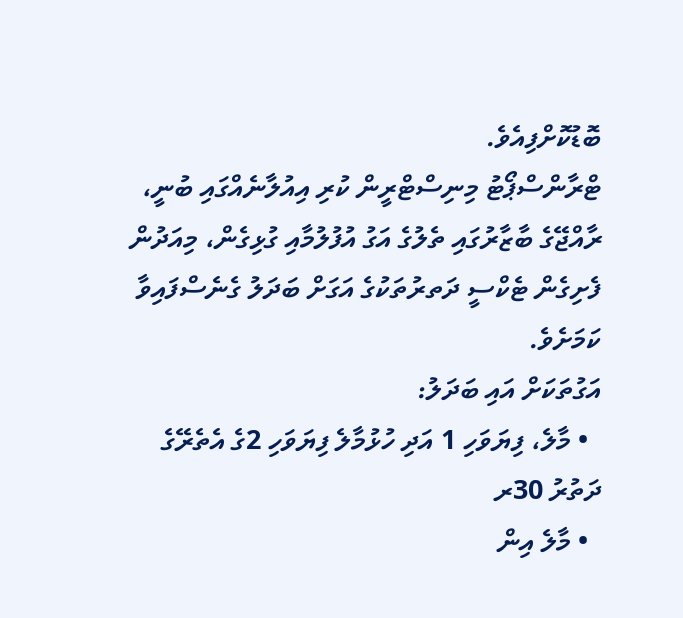ބޮޑުކޮށްފިއެވެ.
ޓްރާންސްޕޯޓު މިނިސްޓްރީން ކުރި އިއުލާނެއްގައި ބުނީ، ރާއްޖޭގެ ބާޒާރުގައި ތެލުގެ އަގު އުފުލުމާއި ގުޅިގެން، މިއަދުން ފެށިގެން ޓެކްސީ ދަތރުތަކުގެ އަގަށް ބަދަލު ގެނެސްފައިވާ ކަމަށެވެ.
އަގުތަކަށް އައި ބަދަލު:
  • މާލެ، ފިޔަވަހި 1 އަދި ހުޅުމާލެ ފިޔަވަހި 2ގެ އެތެރޭގެ ދަތުރު 30ރ
  • މާލެ އިން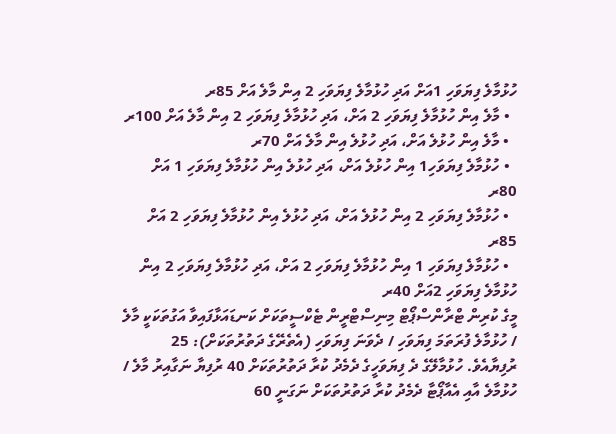ހުޅުމާލެ ފިޔަވަހި 1އަށް އަދި ހުޅުމާލެ ފިޔަވަހި 2 އިން މާލެ އަށް 85ރ
  • މާލެ އިން ހުޅުމާލެ ފިޔަވަހި 2 އަށް، އަދި ހުޅުމާލެ ފިޔަވަހި 2 އިން މާލެ އަށް 100ރ
  • މާލެ އިން ހުޅުލެ އަށް، އަދި ހުޅުލެ އިން މާލެ އަށް 70ރ
  • ހުޅުމާލެ ފިޔަވަހި1 އިން ހުޅުލެ އަށް، އަދި ހުޅުލެ އިން ހުޅުމާލެ ފިޔަވަހި 1 އަށް 80ރ
  • ހުޅުމާލެ ފިޔަވަހި 2 އިން ހުޅުލެ އަށް، އަދި ހުޅުލެ އިން ހުޅުމާލެ ފިޔަވަހި 2 އަށް 85ރ
  • ހުޅުމާލެ ފިޔަވަހި 1 އިން ހުޅުމާލެ ފިޔަވަހި 2 އަށް، އަދި ހުޅުމާލެ ފިޔަވަހި 2 އިން ހުޅުމާލެ ފިޔަވަހި 2އަށް 40ރ
މީގެ ކުރިން ޓްރާންސްޕޯޓް މިނިސްޓްރީން ޓެކްސީތަކަށް ކަނޑައަޅާފައިވާ އަގުތަކަކީ މާލެ / ހުޅުމާލެ ފުރަތަމަ ފިޔަވަހި / ދެވަނަ ފިޔަވަހި (އެތެރޭގެ ދަތުރުތަކަށް): 25 ރުފިޔާއެވެ. ހުޅުމާލޭގެ ދެ ފިޔަވަހީގެ ދެމެދު ކުރާ ދަތުރުތަކަށް 40 ރުފިޔާ ނަގާއިރު މާލެ / ހުޅުމާލެ އާއި އެއާޕޯޓާ ދެމެދު ކުރާ ދަތުރުތަކަށް ނަގަނީ 60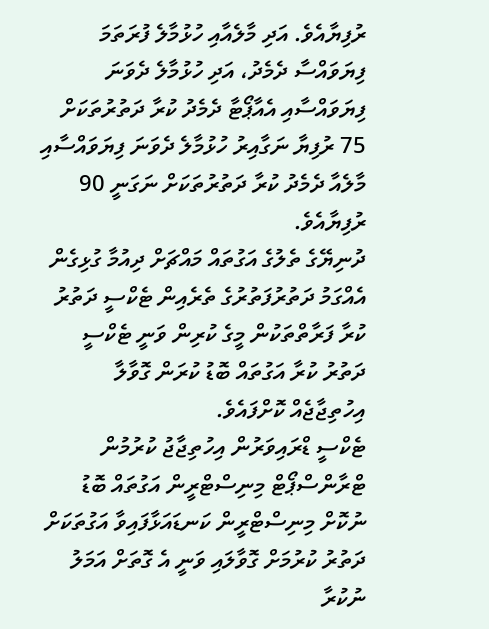ރުފިޔާއެވެ. އަދި މާލެއާއި ހުޅުމާލެ ފުރަތަމަ ފިޔަވައްސާ ދެމެދު، އަދި ހުޅުމާލެ ދެވަނަ ފިޔަވައްސާއި އެއާޕޯޓާ ދެމެދު ކުރާ ދަތުރުތަކަށް 75 ރުފިޔާ ނަގާއިރު ހުޅުމާލެ ދެވަނަ ފިޔަވައްސާއި މާލެއާ ދެމެދު ކުރާ ދަތުރުތަކަށް ނަގަނީ 90 ރުފިޔާއެވެ.
ދުނިޔޭގެ ތެލުގެ އަގުތައް މައްޗަށް ދިއުމާ ގުޅިގެން އެއްގަމު ދަތުރުފަތުރުގެ ތެރެއިން ޓެކްސީ ދަތުރު ކުރާ ފަރާތްތަކުން މީގެ ކުރިން ވަނީ ޓެކްސީ ދަތުރު ކުރާ އަގުތައް ބޮޑު ކުރަން ގޮވާލާ އިހުތިޖާޖެއް ކޮށްފައެވެ.
ޓެކްސީ ޑްރައިވަރުން އިހުތިޖާޖު ކުރުމުން ޓްރާންސްޕޯޓް މިނިސްޓްރީން އަގުތައް ބޮޑު ނުކޮށް މިނިސްޓްރީން ކަނޑައަޅާފައިވާ އަގުތަކަށް ދަތުރު ކުރުމަށް ގޮވާލައި ވަނީ އެ ގޮތަށް އަމަލު ނުކުރާ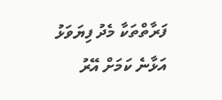ފަރާތްތަކާ މެދު ފިޔަވަޅު އަޅާނެ ކަމަށް އޭރު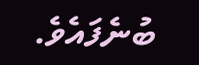ބުނެފައެވެ.